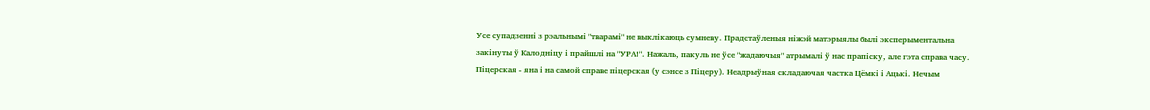Усе супадзенні з рэальнымі "тварамі" не выклікаюць сумневу. Прадстаўленыя ніжэй матэрыялы былі эксперыментальна закінуты ў Калодніцу і прайшлі на "УРА!". Нажаль, пакуль не ўсе "жадаючыя" атрымалі ў нас прапіску, але гэта справа часу.
Піцерская - яна і на самой справе піцерская (у сэнсе з Піцеру). Неадрыўная складаючая частка Цёмкі і Ацькі. Нечым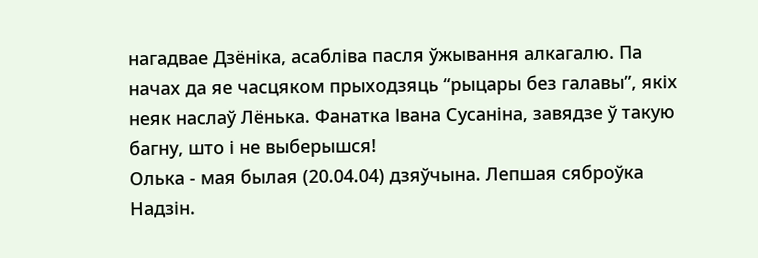нагадвае Дзёніка, асабліва пасля ўжывання алкагалю. Па начах да яе часцяком прыходзяць “рыцары без галавы”, якіх неяк наслаў Лёнька. Фанатка Івана Сусаніна, завядзе ў такую багну, што і не выберышся!
Олька - мая былая (20.04.04) дзяўчына. Лепшая сяброўка Надзін.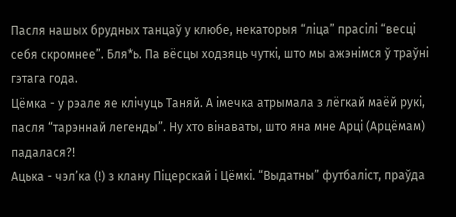Пасля нашых брудных танцаў у клюбе, некаторыя “ліца” прасілі “весці себя скромнее”. Бля*ь. Па вёсцы ходзяць чуткі, што мы ажэнімся ў траўні гэтага года.
Цёмка - у рэале яе клічуць Таняй. А імечка атрымала з лёгкай маёй рукі, пасля “тарэннай легенды”. Ну хто вінаваты, што яна мне Арці (Арцёмам) падалася?!
Ацька - чэл’ка (!) з клану Піцерскай і Цёмкі. “Выдатны” футбаліст, праўда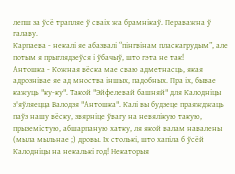лепш за ўсё трапляе ў сваіх жа брамнікаў. Пераважна ў галаву.
Карпаева - некалі яе абазвалі “пінгвінам пласкагрудым”, але потым я прыглядзеўся і ўбачыў, што гэта не так!
Антошка - Кожная вёска мае сваю адметнасць, якая адрознівае яе ад мноства іншых, падобных. Пра іх, бывае кажуць "ку-ку". Такой "Эйфелевай башняй" для Калодніцы з'яўляецца Валодзя "Антошка". Калі вы будзеце праяжджаць паўз нашу вёску, звярніце ўвагу на невялікую такую, прыземістую, абшарпаную хатку, ля якой валам навалены (мыла мыльнае ;) дровы. Іх столькі, што хапіла б ўсёй Калодніцы на некалькі год! Некаторыя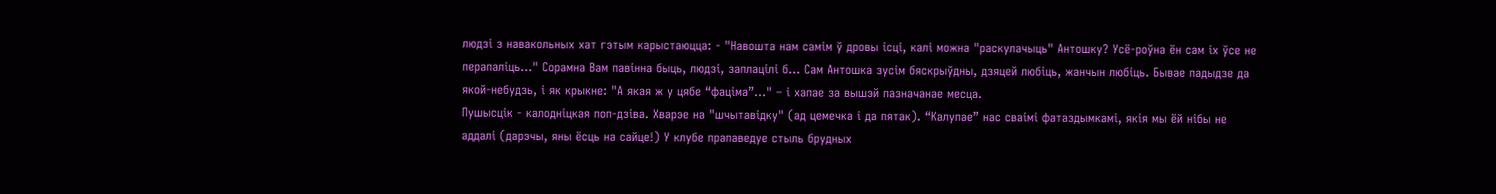людзі з навакольных хат гэтым карыстаюцца: - "Навошта нам самім ў дровы ісці, калі можна "раскулачыць" Антошку? Усё-роўна ён сам іх ўсе не перапаліць..." Сорамна Вам павінна быць, людзі, заплацілі б... Сам Антошка зусім бяскрыўдны, дзяцей любіць, жанчын любіць. Бывае падыдзе да якой-небудзь, і як крыкне: "А якая ж у цябе “фаціма”..." – і хапае за вышэй пазначанае месца.
Пушыcцік - калодніцкая поп-дзіва. Хварэе на "шчытавідку" (ад цемечка і да пятак). “Калупае” нас сваімі фатаздымкамі, якія мы ёй нібы не аддалі (дарэчы, яны ёсць на сайце!) У клубе прапаведуе стыль брудных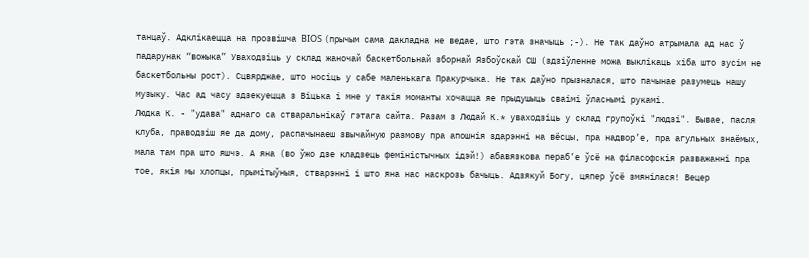танцаў. Адклікаецца на прозвішча BIOS (прычым сама дакладна не ведае, што гэта значыць ;-). Не так даўно атрымала ад нас ў падарунак “вожыка” Уваходзіць у склад жаночай баскетбольнай зборнай Язбоўскай СШ (здзіўленне можа выклікаць хіба што зусім не баскетбольны рост). Сцвярджае, што носіць у сабе маленькага Пракурчыка. Не так даўно прызналася, што пачынае разумець нашу музыку. Час ад часу здзекуецца з Віцька і мне у такія моманты хочацца яе прыдушыць сваімі ўласнымі рукамі.
Людка К. - "удава" аднаго са стваральнікаў гэтага сайта. Разам з Людай К.* уваходзіць у склад групоўкі "людзі". Бывае, пасля клуба, праводзіш яе да дому, распачынаеш звычайную размову пра апошнія здарэнні на вёсцы, пра надвор’е, пра агульных знаёмых, мала там пра што яшчэ. А яна (во ўжо дзе кладзець феміністычных ідэй!) абавязкова пераб’е ўсё на філасофскія разважанні пра тое, якія мы хлопцы, прымітыўныя, стварэнні і што яна нас наскрозь бачыць. Адзякуй Богу, цяпер ўсё змянілася! Вецер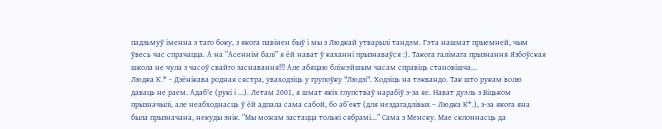падзьмуў іменна з таго боку, з якога павінен быў і мы з Людкай утварылі тандэм. Гэта нашмат прыемней, чым ўвесь час спрачацца. А на “Асеннім балі” я ёй нават ў каханні прызнаваўся :). Такога галімага прызнання Язбоўская школа не чула з часоў свайго заснавання!!! Але абяцаю бліжэйшым часам справіць становішча...
Людка К.* - Дзёнікава родная сястра, уваходзіць у групоўку "Людзі". Ходзіць на тэквандо. Так што рукам волю даваць не раем. Адаб'е (рукі і ...). Летам 2001, я шмат якіх глупстваў нарабіў з-за яе. Нават дуэль з Віцьком прызначылі, але неабходнасць ў ёй адпала сама сабой, бо аб’ект (для нездагадлівых – Людка К*.), з-за якога яна была прызначана, некуды знік. “Мы можам застацца толькі сябрамі...” Сама з Менску. Мае склоннасць да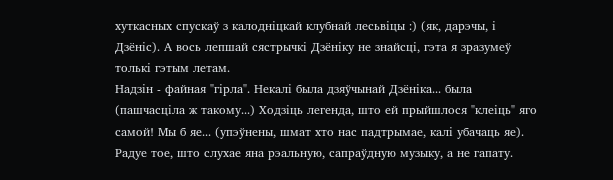хуткасных спускаў з калодніцкай клубнай лесьвіцы :) (як, дарэчы, і Дзёніс). А вось лепшай сястрычкі Дзёніку не знайсці, гэта я зразумеў толькі гэтым летам.
Надзін - файная "гірла". Некалі была дзяўчынай Дзёніка... была (пашчасціла ж такому...) Ходзіць легенда, што ей прыйшлося "клеіць" яго самой! Мы б яе... (упэўнены, шмат хто нас падтрымае, калі убачаць яе). Радуе тое, што слухае яна рэальную, сапраўдную музыку, а не гапату.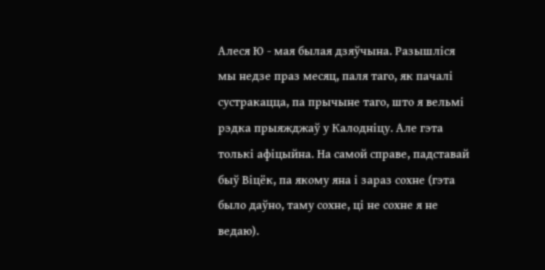Алеся Ю - мая былая дзяўчына. Разышліся мы недзе праз месяц, паля таго, як пачалі сустракацца, па прычыне таго, што я вельмі рэдка прыяжджаў у Калодніцу. Але гэта толькі афіцыйна. На самой справе, падставай быў Віцёк, па якому яна і зараз сохне (гэта было даўно, таму сохне, ці не сохне я не ведаю).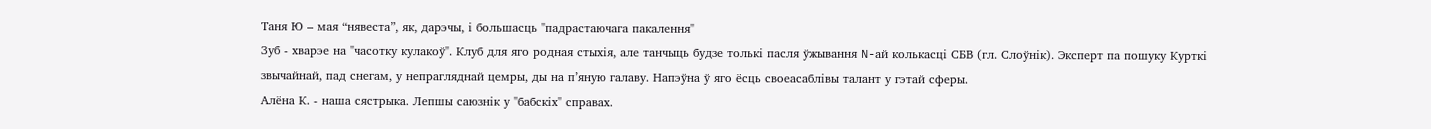Таня Ю – мая “нявеста”, як, дарэчы, і большасць "падрастаючага пакалення"
Зуб - хварэе на "часотку кулакоў". Клуб для яго родная стыхія, але танчыць будзе толькі пасля ўжывання N-ай колькасці СБВ (гл. Слоўнік). Эксперт па пошуку Курткі звычайнай, пад снегам, у непрагляднай цемры, ды на п’яную галаву. Напэўна ў яго ёсць своеасаблівы талант у гэтай сферы.
Алёна К. - наша сястрыка. Лепшы саюзнік у "бабскіх" справах.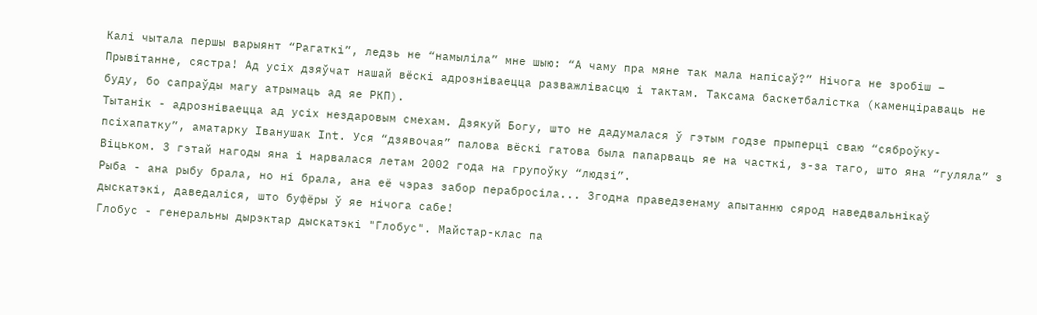Калі чытала першы варыянт “Рагаткі”, ледзь не “намыліла” мне шыю: “А чаму пра мяне так мала напісаў?” Нічога не зробіш – Прывітанне, сястра! Ад усіх дзяўчат нашай вёскі адрозніваецца разважлівасцю і тактам. Таксама баскетбалістка (каменціраваць не буду, бо сапраўды магу атрымаць ад яе РКП).
Тытанік - адрозніваецца ад усіх нездаровым смехам. Дзякуй Богу, што не дадумалася ў гэтым годзе прыперці сваю “сяброўку-псіхапатку”, аматарку Іванушак Int. Уся “дзявочая” палова вёскі гатова была папарваць яе на часткі, з-за таго, што яна “гуляла” з Віцьком. З гэтай нагоды яна і нарвалася летам 2002 года на групоўку “людзі”.
Рыба - ана рыбу брала, но ні брала, ана её чэраз забор перабросіла... Згодна праведзенаму апытанню сярод наведвальнікаў дыскатэкі, даведаліся, што буфёры ў яе нічога сабе!
Глобус - генеральны дырэктар дыскатэкі "Глобус". Майстар-клас па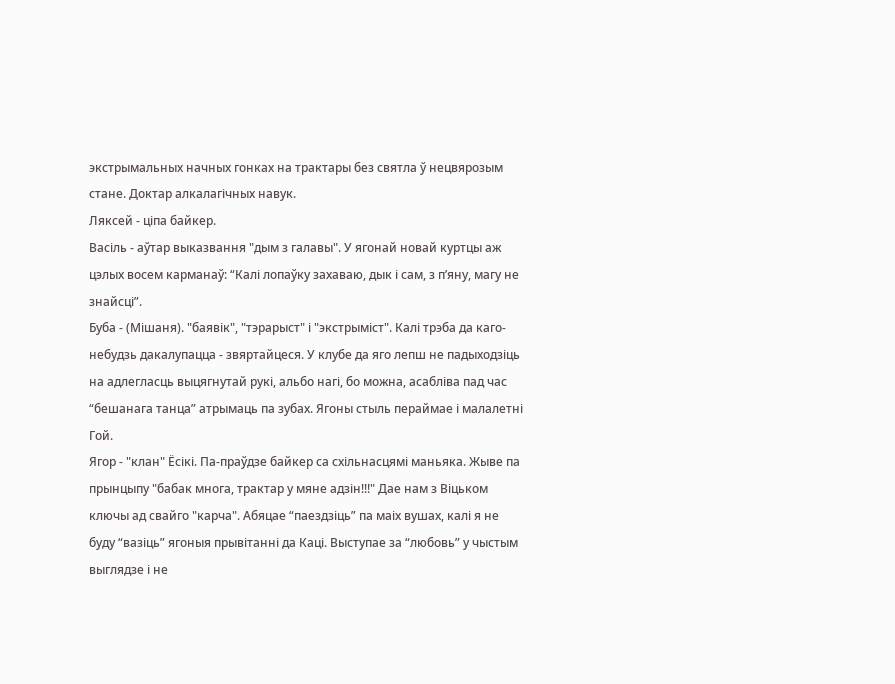экстрымальных начных гонках на трактары без святла ў нецвярозым стане. Доктар алкалагічных навук.
Ляксей - ціпа байкер.
Васіль - аўтар выказвання "дым з галавы". У ягонай новай куртцы аж цэлых восем карманаў: “Калі лопаўку захаваю, дык і сам, з п’яну, магу не знайсці”.
Буба - (Мішаня). "баявік", "тэрарыст" і "экстрыміст". Калі трэба да каго-небудзь дакалупацца - звяртайцеся. У клубе да яго лепш не падыходзіць на адлегласць выцягнутай рукі, альбо нагі, бо можна, асабліва пад час “бешанага танца” атрымаць па зубах. Ягоны стыль пераймае і малалетні Гой.
Ягор - "клан" Ёсікі. Па-праўдзе байкер са схільнасцямі маньяка. Жыве па прынцыпу "бабак многа, трактар у мяне адзін!!!" Дае нам з Віцьком ключы ад свайго "карча". Абяцае “паездзіць” па маіх вушах, калі я не буду “вазіць” ягоныя прывітанні да Каці. Выступае за “любовь” у чыстым выглядзе і не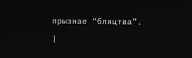прызнае “бляцтва”.
|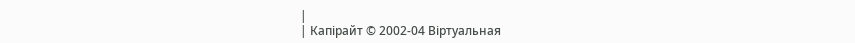|
| Капірайт © 2002-04 Віртуальная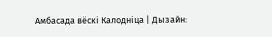Амбасада вёскі Калодніца | Дызайн: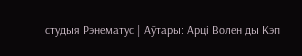студыя Рэнематус | Аўтары: Арці Волен ды Кэп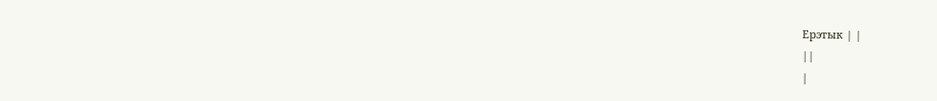Ерэтык | |
||
|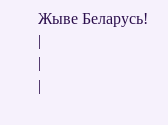Жыве Беларусь! |
|
|